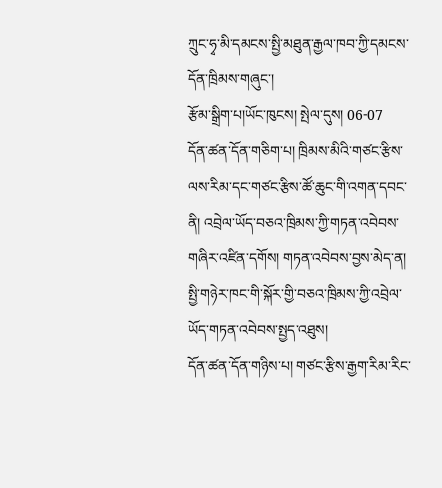ཀྲུང་ཧྭ་མི་དམངས་སྤྱི་མཐུན་རྒྱལ་ཁབ་ཀྱི་དམངས་དོན་ཁྲིམས་གཞུང་།
རྩོམ་སྒྲིག་པ།ཡོང་ཁུངས། སྤེལ་དུས། 06-07
དོན་ཚན་དོན་གཅིག་པ། ཁྲིམས་མིའི་གཙང་རྩིས་ལས་རིམ་དང་གཙང་རྩིས་ཚོ་ཆུང་གི་འགན་དབང་ནི། འབྲེལ་ཡོད་བཅའ་ཁྲིམས་ཀྱི་གཏན་འབེབས་གཞིར་འཛིན་དགོས། གཏན་འབེབས་བྱས་མེད་ན། སྤྱི་གཉེར་ཁང་གི་སྐོར་གྱི་བཅའ་ཁྲིམས་ཀྱི་འབྲེལ་ཡོད་གཏན་འབེབས་སྤྱད་འཐུས།
དོན་ཚན་དོན་གཉིས་པ། གཙང་རྩིས་རྒྱག་རིམ་རིང་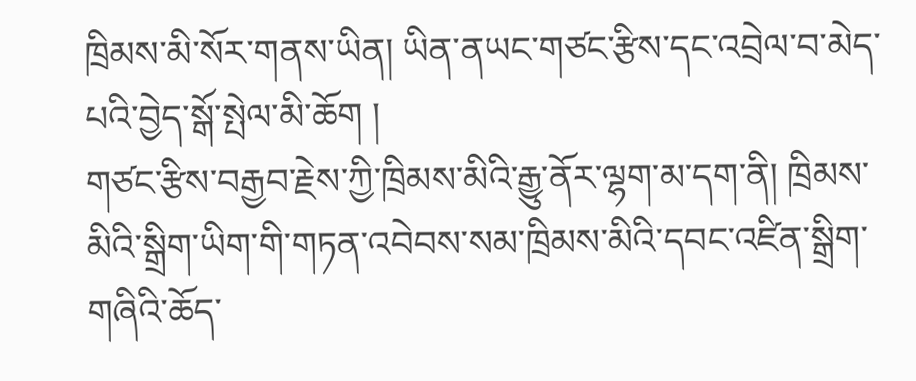ཁྲིམས་མི་སོར་གནས་ཡིན། ཡིན་ནཡང་གཙང་རྩིས་དང་འབྲེལ་བ་མེད་པའི་བྱེད་སྒོ་སྤེལ་མི་ཆོག །
གཙང་རྩིས་བརྒྱབ་རྗེས་ཀྱི་ཁྲིམས་མིའི་རྒྱུ་ནོར་ལྷག་མ་དག་ནི། ཁྲིམས་མིའི་སྒྲིག་ཡིག་གི་གཏན་འབེབས་སམ་ཁྲིམས་མིའི་དབང་འཛིན་སྒྲིག་གཞིའི་ཆོད་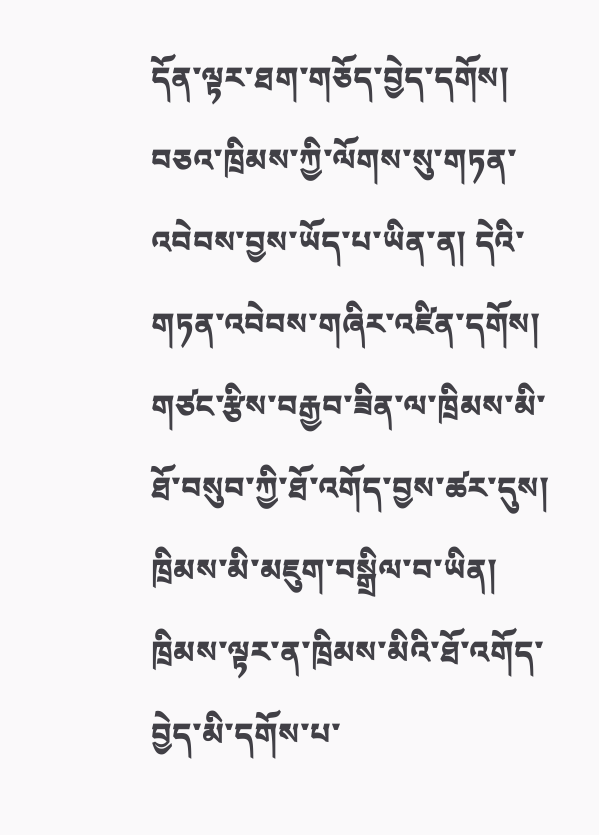དོན་ལྟར་ཐག་གཅོད་བྱེད་དགོས། བཅའ་ཁྲིམས་ཀྱི་ལོགས་སུ་གཏན་འབེབས་བྱས་ཡོད་པ་ཡིན་ན། དེའི་གཏན་འབེབས་གཞིར་འཛིན་དགོས།
གཙང་རྩིས་བརྒྱབ་ཟིན་ལ་ཁྲིམས་མི་ཐོ་བསུབ་ཀྱི་ཐོ་འགོད་བྱས་ཚར་དུས། ཁྲིམས་མི་མཇུག་བསྒྲིལ་བ་ཡིན། ཁྲིམས་ལྟར་ན་ཁྲིམས་མིའི་ཐོ་འགོད་བྱེད་མི་དགོས་པ་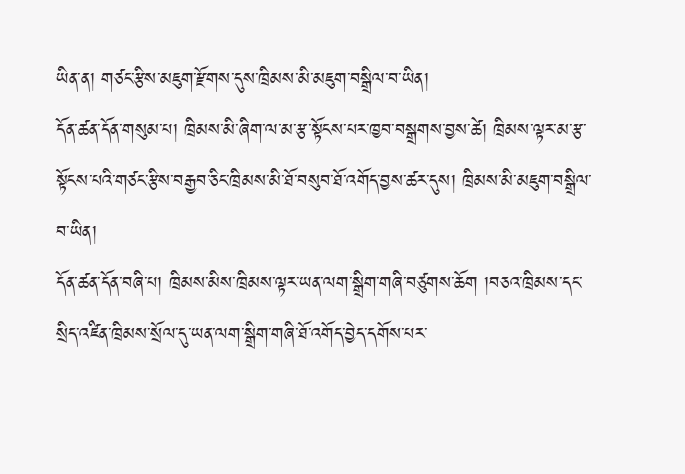ཡིན་ན། གཙང་རྩིས་མཇུག་རྫོགས་དུས་ཁྲིམས་མི་མཇུག་བསྒྲིལ་བ་ཡིན།
དོན་ཚན་དོན་གསུམ་པ། ཁྲིམས་མི་ཞིག་ལ་མ་རྩ་སྟོངས་པར་ཁྱབ་བསྒྲགས་བྱས་ཚེ། ཁྲིམས་ལྟར་མ་རྩ་སྟོངས་པའི་གཙང་རྩིས་བརྒྱབ་ཅིང་ཁྲིམས་མི་ཐོ་བསུབ་ཐོ་འགོད་བྱས་ཚར་དུས། ཁྲིམས་མི་མཇུག་བསྒྲིལ་བ་ཡིན།
དོན་ཚན་དོན་བཞི་པ། ཁྲིམས་མིས་ཁྲིམས་ལྟར་ཡན་ལག་སྒྲིག་གཞི་བཙུགས་ཆོག །བཅའ་ཁྲིམས་དང་སྲིད་འཛིན་ཁྲིམས་སྲོལ་དུ་ཡན་ལག་སྒྲིག་གཞི་ཐོ་འགོད་བྱེད་དགོས་པར་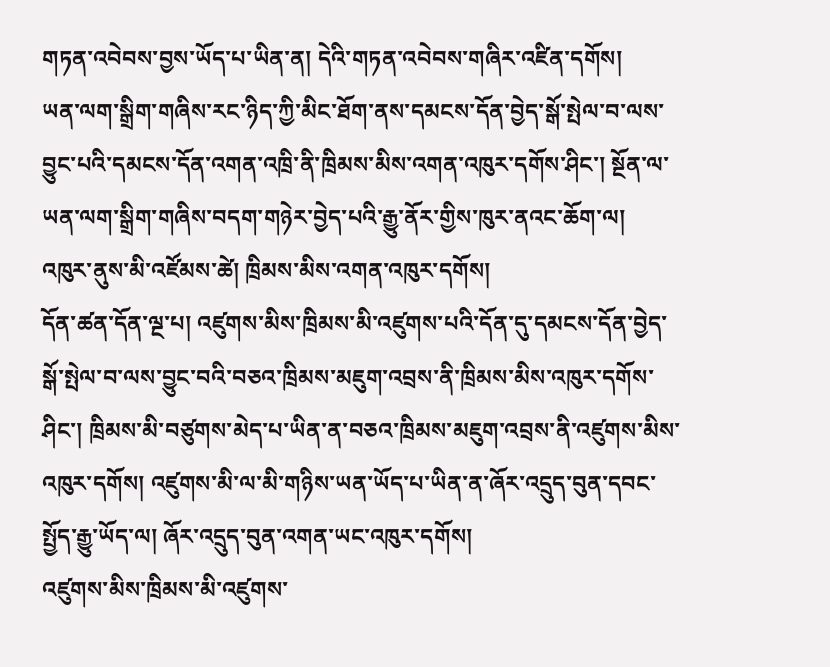གཏན་འབེབས་བྱས་ཡོད་པ་ཡིན་ན། དེའི་གཏན་འབེབས་གཞིར་འཛིན་དགོས།
ཡན་ལག་སྒྲིག་གཞིས་རང་ཉིད་ཀྱི་མིང་ཐོག་ནས་དམངས་དོན་བྱེད་སྒོ་སྤེལ་བ་ལས་བྱུང་པའི་དམངས་དོན་འགན་འཁྲི་ནི་ཁྲིམས་མིས་འགན་འཁུར་དགོས་ཤིང་། སྔོན་ལ་ཡན་ལག་སྒྲིག་གཞིས་བདག་གཉེར་བྱེད་པའི་རྒྱུ་ནོར་གྱིས་ཁུར་ནའང་ཆོག་ལ། འཁུར་ནུས་མི་འཛོམས་ཚེ། ཁྲིམས་མིས་འགན་འཁུར་དགོས།
དོན་ཚན་དོན་ལྔ་པ། འཛུགས་མིས་ཁྲིམས་མི་འཛུགས་པའི་དོན་དུ་དམངས་དོན་བྱེད་སྒོ་སྤེལ་བ་ལས་བྱུང་བའི་བཅའ་ཁྲིམས་མཇུག་འབྲས་ནི་ཁྲིམས་མིས་འཁུར་དགོས་ཤིང་། ཁྲིམས་མི་བཙུགས་མེད་པ་ཡིན་ན་བཅའ་ཁྲིམས་མཇུག་འབྲས་ནི་འཛུགས་མིས་འཁུར་དགོས། འཛུགས་མི་ལ་མི་གཉིས་ཡན་ཡོད་པ་ཡིན་ན་ཞོར་འདྲུད་བུན་དབང་སྤྱོད་རྒྱུ་ཡོད་ལ། ཞོར་འདྲུད་བུན་འགན་ཡང་འཁུར་དགོས།
འཛུགས་མིས་ཁྲིམས་མི་འཛུགས་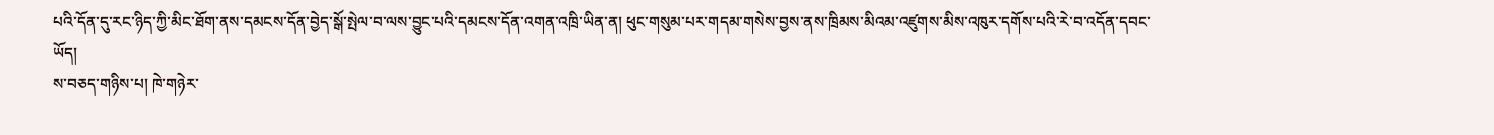པའི་དོན་དུ་རང་ཉིད་ཀྱི་མིང་ཐོག་ནས་དམངས་དོན་བྱེད་སྒོ་སྤེལ་བ་ལས་བྱུང་པའི་དམངས་དོན་འགན་འཁྲི་ཡིན་ན། ཕུང་གསུམ་པར་གདམ་གསེས་བྱས་ནས་ཁྲིམས་མིའམ་འཛུགས་མིས་འཁུར་དགོས་པའི་རེ་བ་འདོན་དབང་ཡོད།
ས་བཅད་གཉིས་པ། ཁེ་གཉེར་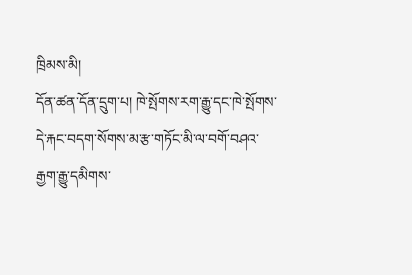ཁྲིམས་མི།
དོན་ཚན་དོན་དྲུག་པ། ཁེ་སྤོགས་རག་རྒྱུ་དང་ཁེ་སྤོགས་དེ་རྐང་བདག་སོགས་མ་རྩ་གཏོང་མི་ལ་བགོ་བཤའ་རྒྱག་རྒྱུ་དམིགས་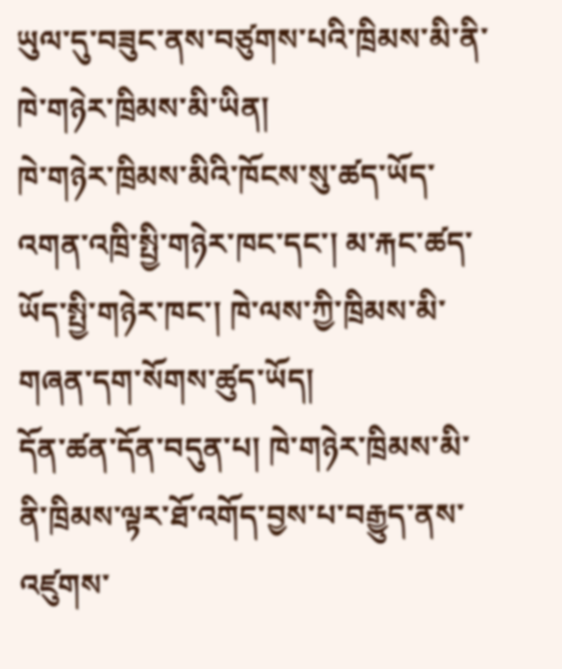ཡུལ་དུ་བཟུང་ནས་བཙུགས་པའི་ཁྲིམས་མི་ནི་ཁེ་གཉེར་ཁྲིམས་མི་ཡིན།
ཁེ་གཉེར་ཁྲིམས་མིའི་ཁོངས་སུ་ཚད་ཡོད་འགན་འཁྲི་སྤྱི་གཉེར་ཁང་དང་། མ་རྐང་ཚད་ཡོད་སྤྱི་གཉེར་ཁང་། ཁེ་ལས་ཀྱི་ཁྲིམས་མི་གཞན་དག་སོགས་ཚུད་ཡོད།
དོན་ཚན་དོན་བདུན་པ། ཁེ་གཉེར་ཁྲིམས་མི་ནི་ཁྲིམས་ལྟར་ཐོ་འགོད་བྱས་པ་བརྒྱུད་ནས་འཛུགས་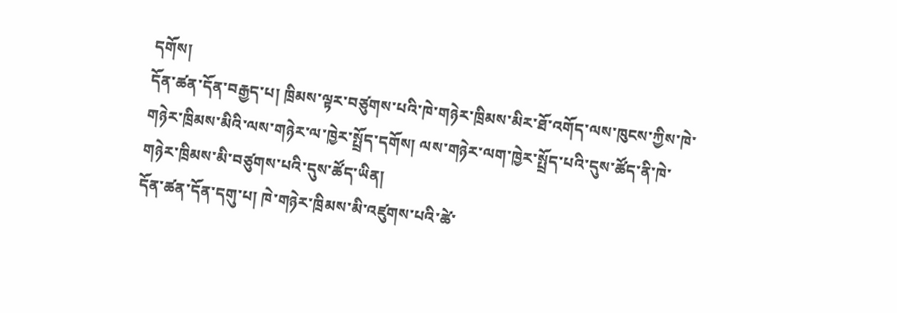དགོས།
དོན་ཚན་དོན་བརྒྱད་པ། ཁྲིམས་ལྟར་བཙུགས་པའི་ཁེ་གཉེར་ཁྲིམས་མིར་ཐོ་འགོད་ལས་ཁུངས་ཀྱིས་ཁེ་གཉེར་ཁྲིམས་མིའི་ལས་གཉེར་ལ་ཁྱེར་སྤྲོད་དགོས། ལས་གཉེར་ལག་ཁྱེར་སྤྲོད་པའི་དུས་ཚོད་ནི་ཁེ་གཉེར་ཁྲིམས་མི་བཙུགས་པའི་དུས་ཚོད་ཡིན།
དོན་ཚན་དོན་དགུ་པ། ཁེ་གཉེར་ཁྲིམས་མི་འཛུགས་པའི་ཚེ་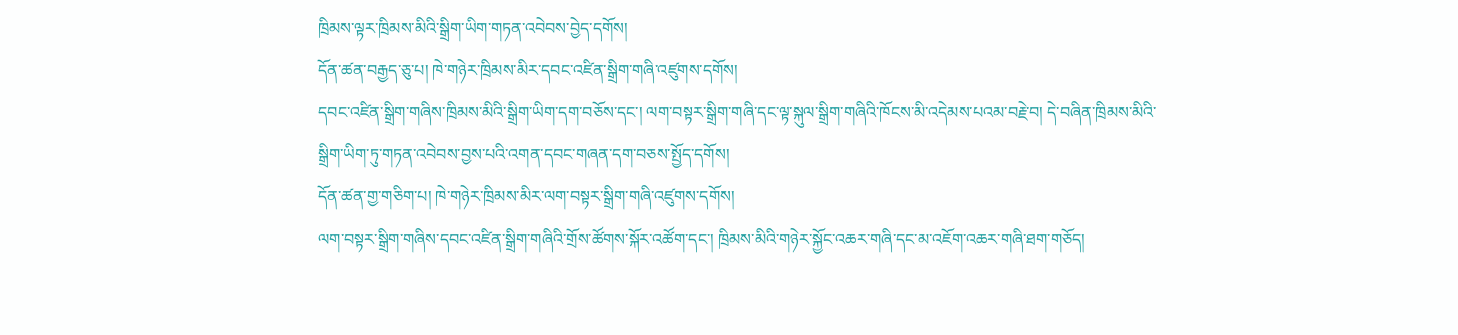ཁྲིམས་ལྟར་ཁྲིམས་མིའི་སྒྲིག་ཡིག་གཏན་འབེབས་བྱེད་དགོས།
དོན་ཚན་བརྒྱད་ཅུ་པ། ཁེ་གཉེར་ཁྲིམས་མིར་དབང་འཛིན་སྒྲིག་གཞི་འཛུགས་དགོས།
དབང་འཛིན་སྒྲིག་གཞིས་ཁྲིམས་མིའི་སྒྲིག་ཡིག་དག་བཅོས་དང་། ལག་བསྟར་སྒྲིག་གཞི་དང་ལྟ་སྐུལ་སྒྲིག་གཞིའི་ཁོངས་མི་འདེམས་པའམ་བརྗེ་བ། དེ་བཞིན་ཁྲིམས་མིའི་སྒྲིག་ཡིག་ཏུ་གཏན་འབེབས་བྱས་པའི་འགན་དབང་གཞན་དག་བཅས་སྤྱོད་དགོས།
དོན་ཚན་གྱ་གཅིག་པ། ཁེ་གཉེར་ཁྲིམས་མིར་ལག་བསྟར་སྒྲིག་གཞི་འཛུགས་དགོས།
ལག་བསྟར་སྒྲིག་གཞིས་དབང་འཛིན་སྒྲིག་གཞིའི་གྲོས་ཚོགས་སྐོར་འཚོག་དང་། ཁྲིམས་མིའི་གཉེར་སྐྱོང་འཆར་གཞི་དང་མ་འཇོག་འཆར་གཞི་ཐག་གཅོད།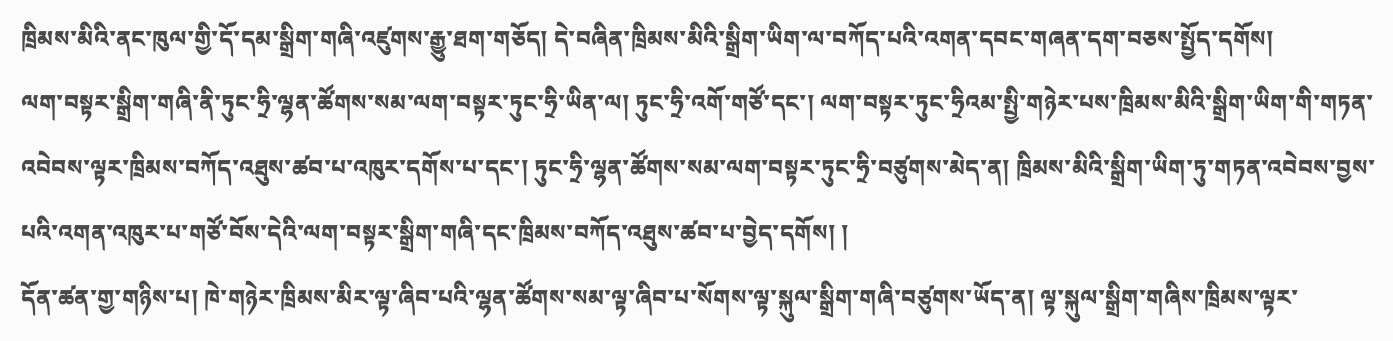ཁྲིམས་མིའི་ནང་ཁུལ་གྱི་དོ་དམ་སྒྲིག་གཞི་འཛུགས་རྒྱུ་ཐག་གཅོད། དེ་བཞིན་ཁྲིམས་མིའི་སྒྲིག་ཡིག་ལ་བཀོད་པའི་འགན་དབང་གཞན་དག་བཅས་སྤྱོད་དགོས།
ལག་བསྟར་སྒྲིག་གཞི་ནི་ཏུང་ཧྲི་ལྷན་ཚོགས་སམ་ལག་བསྟར་ཏུང་ཧྲི་ཡིན་ལ། ཏུང་ཧྲི་འགོ་གཙོ་དང་། ལག་བསྟར་ཏུང་ཧྲིའམ་སྤྱི་གཉེར་པས་ཁྲིམས་མིའི་སྒྲིག་ཡིག་གི་གཏན་འབེབས་ལྟར་ཁྲིམས་བཀོད་འཐུས་ཚབ་པ་འཁུར་དགོས་པ་དང་། ཏུང་ཧྲི་ལྷན་ཚོགས་སམ་ལག་བསྟར་ཏུང་ཧྲི་བཙུགས་མེད་ན། ཁྲིམས་མིའི་སྒྲིག་ཡིག་ཏུ་གཏན་འབེབས་བྱས་པའི་འགན་འཁུར་པ་གཙོ་བོས་དེའི་ལག་བསྟར་སྒྲིག་གཞི་དང་ཁྲིམས་བཀོད་འཐུས་ཚབ་པ་བྱེད་དགོས། །
དོན་ཚན་གྱ་གཉིས་པ། ཁེ་གཉེར་ཁྲིམས་མིར་ལྟ་ཞིབ་པའི་ལྷན་ཚོགས་སམ་ལྟ་ཞིབ་པ་སོགས་ལྟ་སྐུལ་སྒྲིག་གཞི་བཙུགས་ཡོད་ན། ལྟ་སྐུལ་སྒྲིག་གཞིས་ཁྲིམས་ལྟར་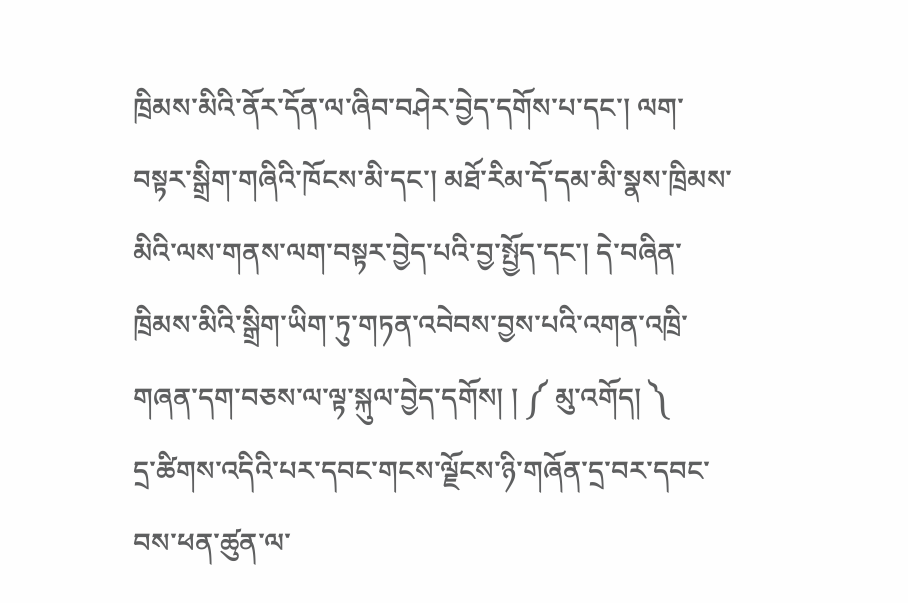ཁྲིམས་མིའི་ནོར་དོན་ལ་ཞིབ་བཤེར་བྱེད་དགོས་པ་དང་། ལག་བསྟར་སྒྲིག་གཞིའི་ཁོངས་མི་དང་། མཐོ་རིམ་དོ་དམ་མི་སྣས་ཁྲིམས་མིའི་ལས་གནས་ལག་བསྟར་བྱེད་པའི་བྱ་སྤྱོད་དང་། དེ་བཞིན་ཁྲིམས་མིའི་སྒྲིག་ཡིག་ཏུ་གཏན་འབེབས་བྱས་པའི་འགན་འཁྲི་གཞན་དག་བཅས་ལ་ལྟ་སྐུལ་བྱེད་དགོས། ། ༼ མུ་འགོད། ༽
དྲ་ཚིགས་འདིའི་པར་དབང་གངས་ལྗོངས་ཉི་གཞོན་དྲ་བར་དབང་བས་ཕན་ཚུན་ལ་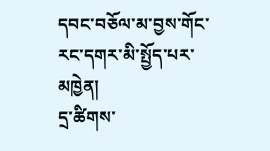དབང་བཅོལ་མ་བྱས་གོང་རང་དགར་མི་སྤྱོད་པར་མཁྱེན།
དྲ་ཚིགས་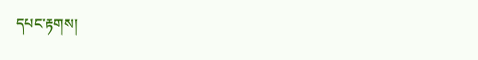དཔང་རྟགས།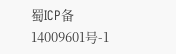蜀ICP备14009601号-1